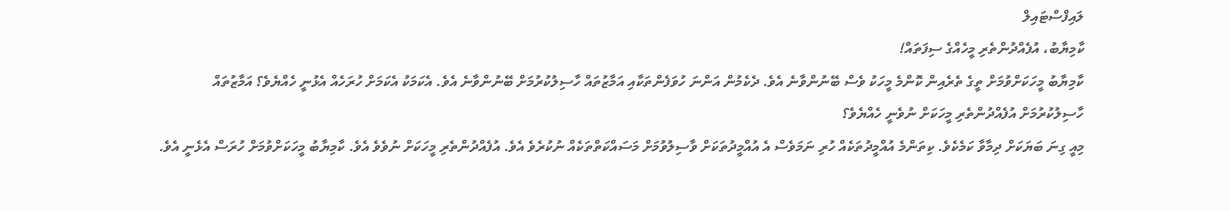ލައިފްސްޓައިލް
ކާމިޔާބު، އުފެއްދުންތެރި މީހެއްގެ ސިފަތައް!
ކާމިޔާބު މީހަކަށްވުމަށް ތީގެ ތެރެއިން ކޮންމެ މީހަކު ވެސް ބޭނުންވާނެ އެވެ. ދެކެމުން އަންނަ ހުވަފެންތަކާއި އަމާޒުތައް ހާސިލުކުރުމަށް ބޭނުންވާނެ އެވެ. އެކަމަކު އެކަމަށް ހުރަހެއް އެޅުނީ ހެއްޔެވެ؟ އަމާޒުތައް ހާސިލުކުރުމަށް އުފެއްދުންތެރި މީހަކަށް ނުވެނީ ހެއްޔެވެ؟
މިއީ ގިނަ ބަޔަކަށް ދިމާވާ ކަމެކެވެ. ކިތަންމެ އުއްމީދުތަކެއް ހުރި ނަމަވެސް އެ އުއްމީދުތަކަށް ވާސިލުވުމަށް މަސައްކަތްތަކެއް ނުކުރެވެ އެވެ. އުފެއްދުންތެރި މީހަކަށް ނުވެވެ އެވެ. ކާމިޔާބު މީހަކަށްވުމަށް ހުރަސް އެޅެނީ އެވެ.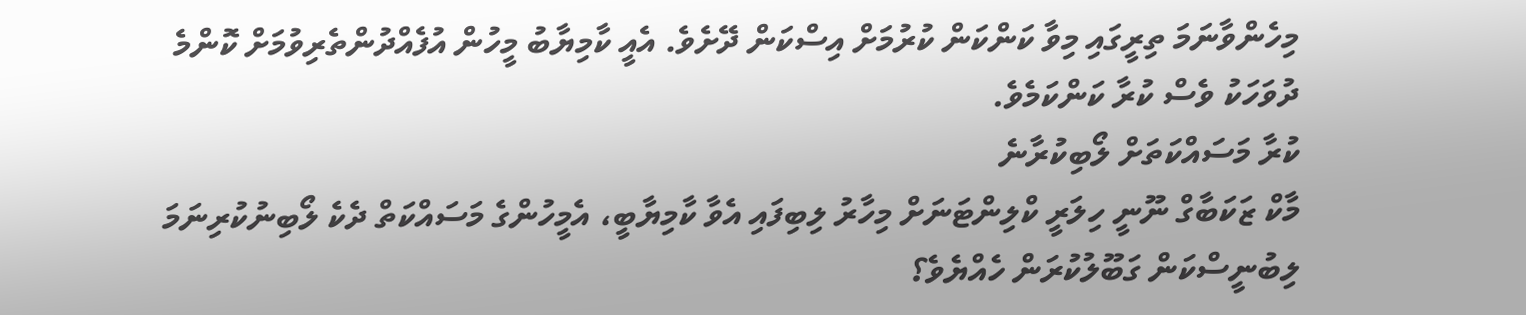މިހެންވާނަމަ ތިރީގައި މިވާ ކަންކަން ކުރުމަށް އިސްކަން ދޭށެވެ. އެއީ ކާމިޔާބު މީހުން އުފެއްދުންތެރިވުމަށް ކޮންމެ ދުވަހަކު ވެސް ކުރާ ކަންކަމެވެ.
ކުރާ މަސައްކަތަށް ލޯބިކުރާނެ
މާކް ޒަކަބާގް ނޫނީ ހިލަރީ ކްލިންޓަނަށް މިހާރު ލިބިފައި އެވާ ކާމިޔާބީ، އެމީހުންގެ މަސައްކަތް ދެކެ ލޯބިނުކުރިނަމަ ލިބުނީސްކަން ގަބޫލުކުރަން ހެއްޔެވެ؟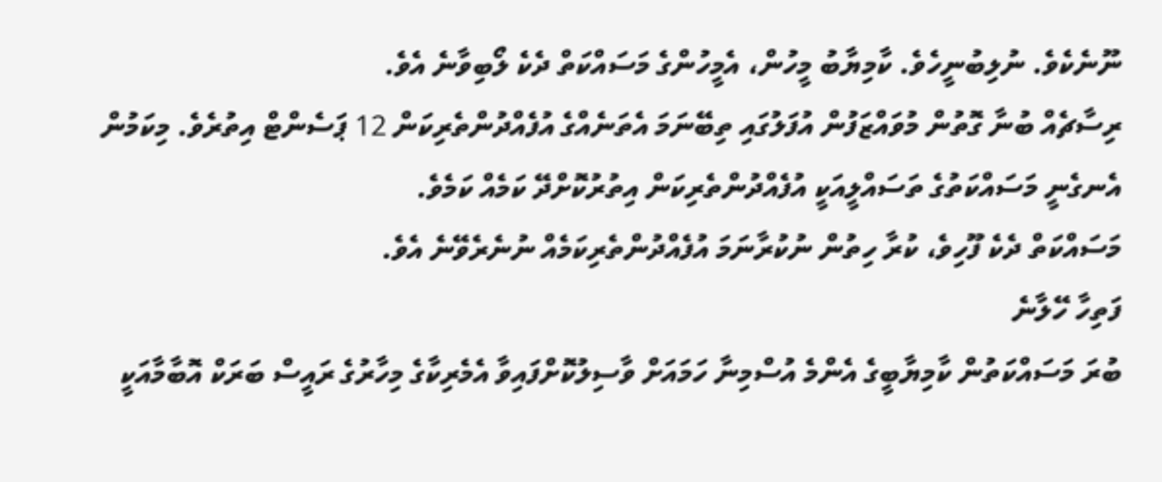ނޫނެކެވެ. ނުލިބުނީހެވެ. ކާމިޔާބު މީހުން، އެމީހުންގެ މަސައްކަތް ދެކެ ލޯބިވާނެ އެވެ.
ރިސާޗެއް ބުނާ ގޮތުން މުވައްޒަފުން އުފަލުގައި ތިބޭނަމަ އެތަނެއްގެ އުފެއްދުންތެރިކަން 12 ޕަސެންޓް އިތުރެވެ. މިކަމުން އެނގެނީ މަސައްކަތުގެ ތަސައްލީއަކީ އުފެއްދުންތެރިކަން އިތުރުކޮށްދޭ ކަމެއް ކަމެވެ.
މަސައްކަތް ދެކެ ފޫހިވެ، ކުރާ ހިތުން ނުކުރާނަމަ އުފެއްދުންތެރިކަމެއް ނުނެރެވޭނެ އެވެ.
ފަތިހާ ހޭލާނެ
ބުރަ މަސައްކަތުން ކާމިޔާބީގެ އެންމެ އުސްމިނާ ހަމައަށް ވާސިލުކޮށްފައިވާ އެމެރިކާގެ މިހާރުގެ ރައީސް ބަރަކް އޮބާމާއަކީ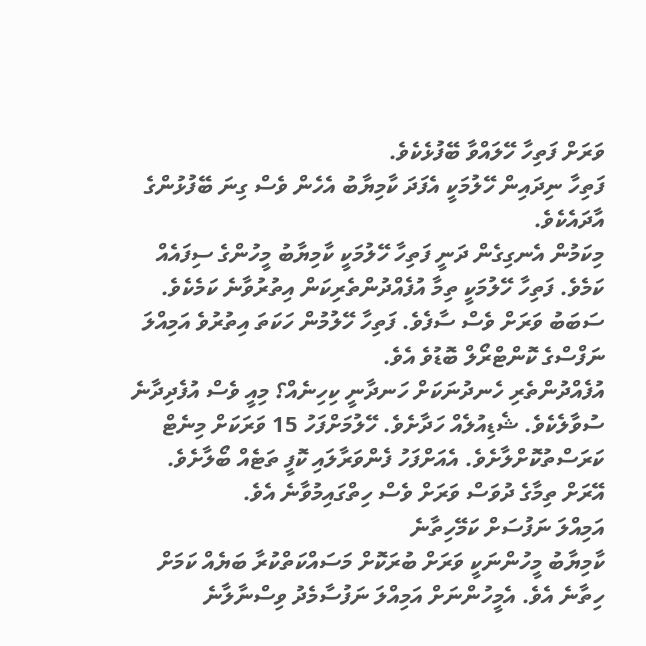ވަރަށް ފަތިހާ ހޭލައްވާ ބޭފުޅެކެވެ.
ފަތިހާ ނިދައިން ހޭލުމަކީ އެފަދަ ކާމިޔާބު އެހެން ވެސް ގިނަ ބޭފުޅުންގެ އާދައެކެވެ.
މިކަމުން އެނގިގެން ދަނީ ފަތިހާ ހޭލުމަކީ ކާމިޔާބު މީހުންގެ ސިފައެއް ކަމެވެ. ފަތިހާ ހޭލުމަކީ ތިމާ އުފެއްދުންތެރިކަން އިތުރުވާނެ ކަމެކެވެ. ސަބަބު ވަރަށް ވެސް ސާފެވެ. ފަތިހާ ހޭލުމުން ހަކަތަ އިތުރުވެ އަމިއްލަ ނަފްސްގެ ކޮންޓްރޯލް ބޮޑުވެ އެވެ.
އުފެއްދުންތެރި ހެނދުނަކަށް ހަނދާނީ ކިހިނެއް؟ މިއީ ވެސް އުފެދިދާނެ ސުވާލެކެވެ. ޝެޑިއުލެއް ހަދާށެވެ. ހޭލުމަށްފަހު 15 ވަރަކަށް މިނެޓް ކަރަސްތުކޮށްލާށެވެ. އެއަށްފަހު ފެންވަރާލައި ކޮފީ ތަޓެއް ބޯލާށެވެ. އޭރަށް ތިމާގެ ދުވަސް ވަރަށް ވެސް ހިތްގައިމުވާނެ އެވެ.
އަމިއްލަ ނަފުސަށް ކަމޭހިތާނެ
ކާމިޔާބު މީހުންނަކީ ވަރަށް ބުރަކޮށް މަސައްކަތްކުރާ ބަޔެއް ކަމަށް ހިތާނެ އެވެ. އެމީހުންނަށް އަމިއްލަ ނަފުސާމެދު ވިސްނާލާނެ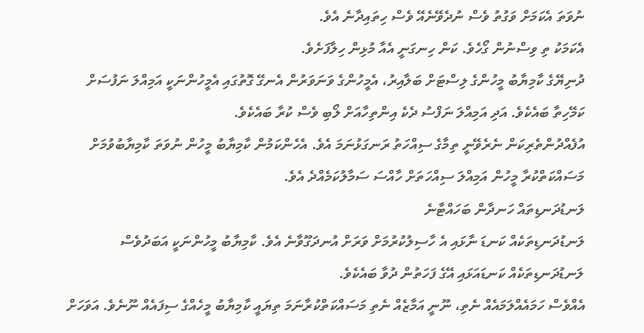ނުވަތަ އެކަމަށް ވަގުތު ވެސް ނުދެވޭނެއޭ ވެސް ހިތައިދާނެ އެވެ.
އެކަމަކު ތި ވިސްނުން ގޯހެވެ. ކަން ހިނގަނީ އެއާ މުޅިން ހިލާފަށެވެ.
ދުނިޔޭގެ ކާމިޔާބު މީހުންގެ ލިސްޓަށް ބަލާއިރު، އެމީހުންގެ ވަނަވަރުން އެނގޭ ގޮތުގައި އެމީހުންނަކީ އަމިއްލަ ނަފުސަށް ކަމޭހިތާ ބައެކެވެ. އަދި އަމިއްލަ ނަފްސު ދެކެ އިންތިހާއަށް ލޯބި ވެސް ކުރާ ބައެކެވެ.
އުފެއްދުންތެރިކަން ނެރެވޭނީ ތިމާގެ ސިއްހަތު ރަނގަޅުނަމަ އެވެ. އެހެންކަމުން ކާމިޔާބު މީހުން ނުވަތަ ކާމިޔާބުވުމަށް މަސައްކަތްކުރާ މީހުން އަމިއްލަ ސިއްހަތަށް ހާއްސަ ސަމާލުކަމެއްދެ އެވެ.
ލަނޑުދަނޑިތައް ހަނދާން ބަހައްޓާނެ
ލަނޑުދަނޑިތަކެއް ކަނޑަ ނާޅައި އެ ހާސިލުކުރުމަށް ވަރަށް އުނދަގޫވާނެ އެވެ. ކާމިޔާބު މީހުންނަކީ އަބަދުވެސް ލަނޑުދަނޑިތަކެއް ކަނޑައަޅައި އޭގެ ފަހަތުން ދުވާ ބައެކެވެ.
އެއްވެސް ހަމައެއްލަމައެއް ނެތި، ނޫނީ އަމާޒެއް ނެތި މަސައްކަތްކުރާނަމަ ތިޔައީ ކާމިޔާބު މީހެއްގެ ސިފައެއް ނޫނެވެ. އަވަހަށް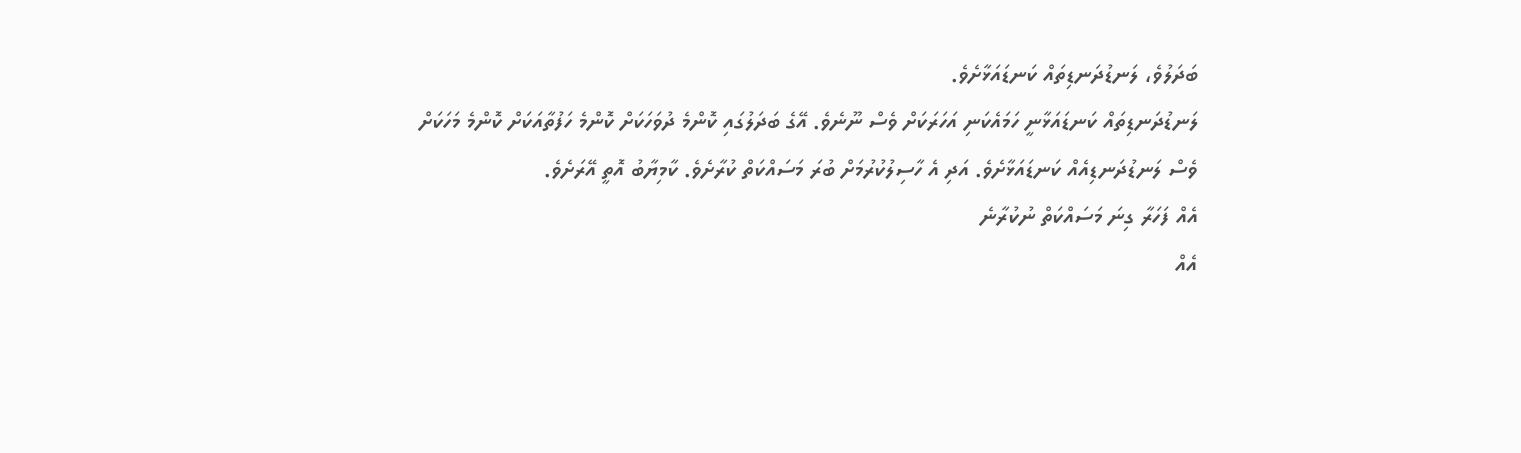ބަދަލުވެ، ލަނޑުދަނޑިތައް ކަނޑައަޅާށެވެ.
ލަނޑުދަނޑިތައް ކަނޑައަޅާނީ ހަމައެކަނި އަހަރަކަށް ވެސް ނޫނެވެ. އޭގެ ބަދަލުގައި ކޮންމެ ދުވަހަކަށް ކޮންމެ ހަފުތާއަކަށް ކޮންމެ މަހަކަށް ވެސް ލަނޑުދަނޑިއެއް ކަނޑައަޅާށެވެ. އަދި އެ ހާސިލުކުރުމަށް ބުރަ މަސައްކަތް ކުރާށެވެ. ކާމިޔާބު އޮތީ އޭރަށެވެ.
އެއް ފަހަރާ ގިނަ މަސައްކަތް ނުކުރާނެ
އެއް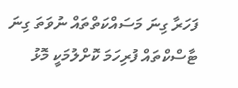ފަހަރާ ގިނަ މަސައްކަތްތައް ނުވަތަ ގިނަ ޓާސްކްތައް ފުރިހަމަ ކޮށްލުމަކީ މޮޅު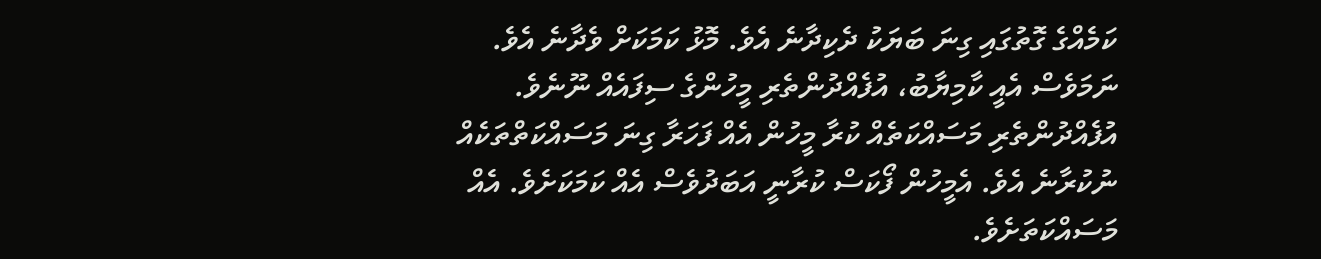ކަމެއްގެ ގޮތުގައި ގިނަ ބަޔަކު ދެކިދާނެ އެވެ. މޮޅު ކަމަކަށް ވެދާނެ އެވެ. ނަމަވެސް އެއީ ކާމިޔާބު، އުފެއްދުންތެރި މީހުންގެ ސިފައެއް ނޫނެވެ.
އުފެއްދުންތެރި މަސައްކަތެއް ކުރާ މީހުން އެއް ފަހަރާ ގިނަ މަސައްކަތްތަކެއް ނުކުރާނެ އެވެ. އެމީހުން ފޯކަސް ކުރާނީ އަބަދުވެސް އެއް ކަމަކަށެވެ. އެއް މަސައްކަތަށެވެ.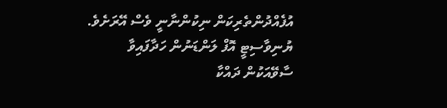އުފެއްދުންތެރިކަން ނިކުންނާނީ ވެސް އޭރަށެވެ.
ޔުނިވާސިޓީ އޮފް ލަންޑަނުން ހަދާފައިވާ ސާވޭއަކުން ދައްކާ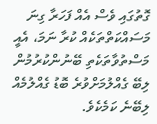ގޮތުގައި ވެސް އެއް ފަހަރާ ގިނަ މަސައްކަތްތަކެއް ކުރާ ނަމަ، އެއީ މަސްތުވާތަކެތި ބޭނުންކުރުމުން ލިބޭ ގެއްލުމަށްވުރެ ބޮޑު ގެއްލުމެއް ލިބޭނެ ކަމެކެވެ.